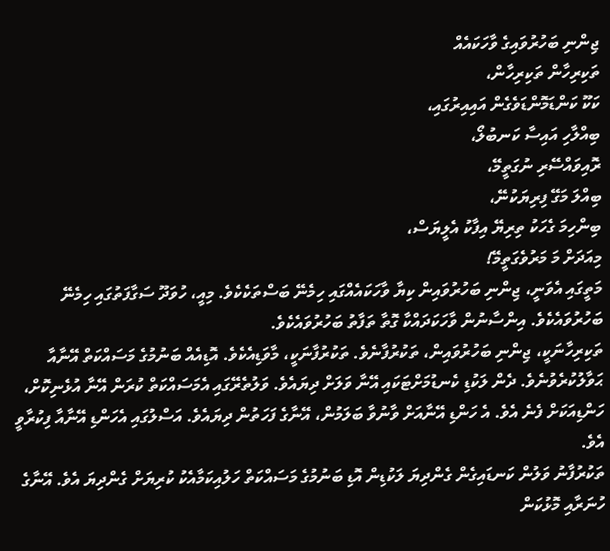ޖިންނި ބަހުރުވައިގެ ވާހަކައެއް
ތަކިރިހާން ތަކިރިހާން،
ކަކޫ ކަންޑަމޮންޑަވެގެން އައިއިރުގައި،
ބިއްލާހި އައިސާ ކަނބުލޯ،
ރޮއިވައްސޭރި ނުގަތީމޭ،
ބިއްލަ މަގޭ ފިރިޔަކުނޭ،
ބިންހިމަ ގެހަކު ތިރިޔޭ އިފާކު އެލީޔަސް،
މިއަދަށް މަ މަރުވެގަތީމޭ!
މަތީގައި އެވަނީ، ޖިންނި ބަހުރުވައިން ކިޔާ ވާހަކައެއްގައި ހިމެނޭ ބަސްތަކެކެވެ. މިއީ، ހުވަދޫ ސަގާފަތުގައި ހިމެނޭ ބަހުރުވައެކެވެ. އިންސާނުން ވާހަކަދައްކާ ގޮތާ ތަފާތު ބަހުރުވައެކެވެ.
ތަކިރިހާނަކީ، ޖިންނި ބަހުރުވައިން، ތަކުރުފާނެވެ. ތަކުރުފާނަކީ، މާވަޑިއެކެވެ. އޮޑިއެއް ބަނުމުގެ މަސައްކަތް އޭނާއާ ޙަވާލުކުރެވުނެވެ. ދެން ލަކުޑި ކެނޑުމަށްޓަކައި އޭނާ ވަލަށް ދިޔައެވެ. ވަލުތެރޭގައި އެމަސައްކަތް ކުރަން އޭނާ އުޅެނިކޮށް، ހަންޑިއަކަށް ފެނެ އެވެ. އެ ހަންޑި އޭނާއަށް ވާނުވާ ބަލަމުން، އޭނާގެ ފަހަތުން ދިޔައެވެ. އަސްލުގައި އެހަންޑި އޭނާއާ ފިކުރާވީ އެވެ.
ތަކުރުފާނު ވަލުން ކަނޑައިގެން ގެންދިޔަ ލަކުޑިން އޮޑި ބަނުމުގެ މަސައްކަތް ހަލުއިކަމާއެކު ކުރިޔަށް ގެންދިޔަ އެވެ. އޭނާގެ ހުނަރާއި މޮޅުކަން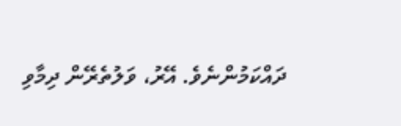ދައްކަމުންނެވެ. އޭރު، ވަލުތެރޭން ދިމާވި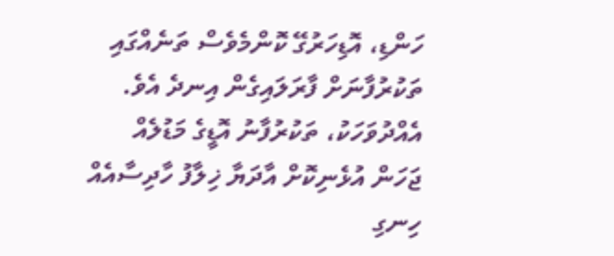ހަންޑި، އޮޑިހަރުގޭ ކޮންމެވެސް ތަނެއްގައި ތަކުރުފާނަށް ފާރަލައިގެން އިނދެ އެވެ.
އެއްދުވަހަކު، ތަކުރުފާނު އޮޑީގެ މަޑުލެއް ޖަހަން އުޅެނިކޮށް އާދަޔާ ޚިލާފު ހާދިސާއެއް ހިނގި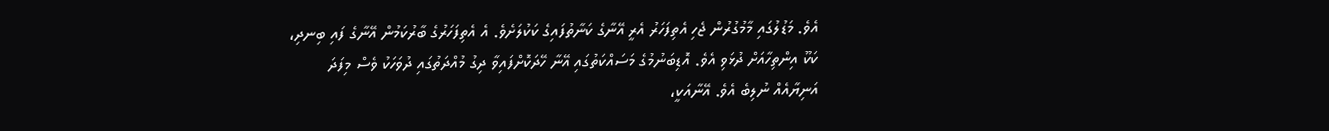އެވެ. މަޑުލުގައި މާމުގުރުން ޖެހި އެތިފަހަރު އެރީ އޭނާގެ ކަނާތުފައިގެ ކަކުލަށެވެ. އެ އެތިފަހަރުގެ ބާރުކަމުން އޭނާގެ ފައި ބިނދި، ކަކޫ އިންތިހާއަށް ދުޅަވި އެވެ. އޮޑިބަނުމުގެ މަސައްކަތުގައި އޭނާ ހޭދަކޮށްފައިވާ ދިގު މުއްދަތުގައި ދުވަހަކު ވެސް މިފަދަ އަނިޔާއެއް ނުލިބެ އެވެ. އޭނާއަކީ،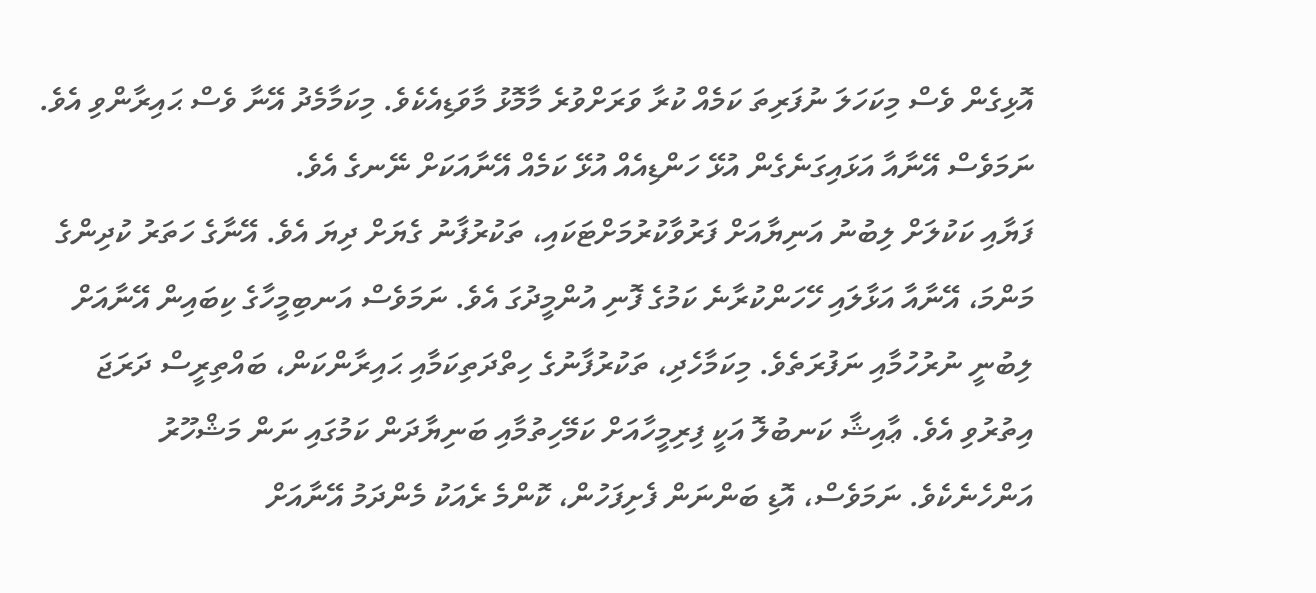އޮޅިގެން ވެސް މިކަހަލަ ނުފަރިތަ ކަމެއް ކުރާ ވަރަށްވުރެ މާމޮޅު މާވަޑިއެކެވެ. މިކަމާމެދު އޭނާ ވެސް ޙައިރާންވި އެވެ. ނަމަވެސް އޭނާއާ އަޅައިގަނެގެން އުޅޭ ހަންޑިއެއް އުޅޭ ކަމެއް އޭނާއަކަށް ނޭނގެ އެވެ.
ފަޔާއި ކަކުލަށް ލިބުނު އަނިޔާއަށް ފަރުވާކުރުމަށްޓަކައި، ތަކުރުފާނު ގެޔަށް ދިޔަ އެވެ. އޭނާގެ ހަތަރު ކުދިންގެ މަންމަ، އޭނާއާ އަޅާލައި ހޭހަންކުރާނެ ކަމުގެ ފޮނި އުންމީދުގަ އެވެ. ނަމަވެސް އަނބިމީހާގެ ކިބައިން އޭނާއަށް ލިބުނީ ނުރުހުމާއި ނަފުރަތެވެ. މިކަމާހެދި، ތަކުރުފާނުގެ ހިތްދަތިކަމާއި ޙައިރާންކަން، ބައްތިރީސް ދަރަޖަ އިތުރުވި އެވެ. ޢާއިޝާ ކަނބުލޮ އަކީ ފިރިމީހާއަށް ކަމޭހިތުމާއި ބަނިޔާދަން ކަމުގައި ނަން މަޝްހޫރު އަންހެނެކެވެ. ނަމަވެސް، އޮޑި ބަންނަން ފެށިފަހުން، ކޮންމެ ރެއަކު މެންދަމު އޭނާއަށް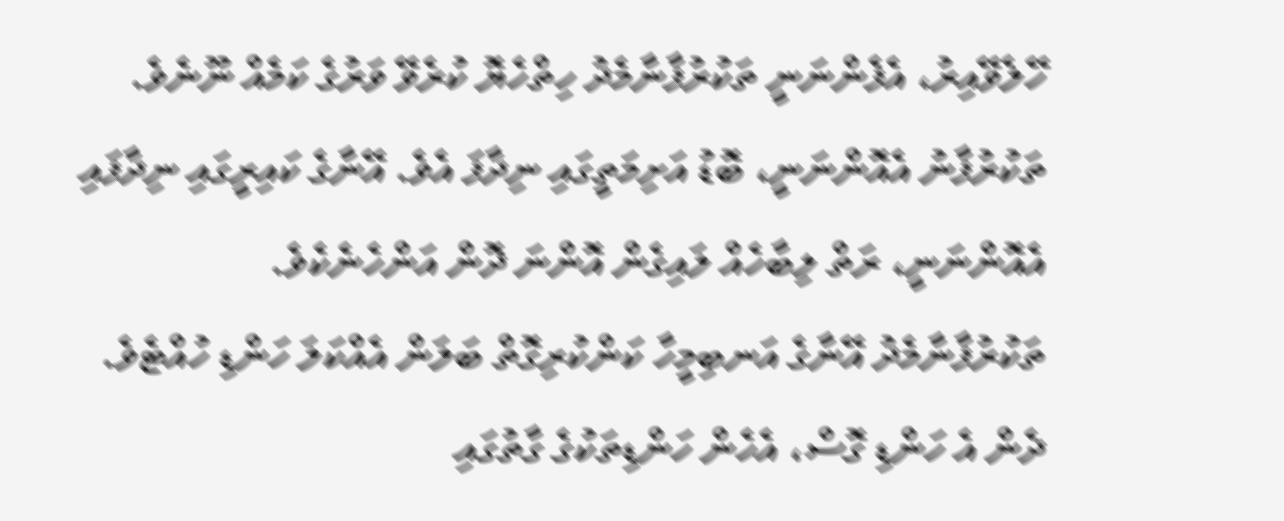ހޭލެވޭއިރު، އެފެންނަނީ ތަކުރުފާނާމެދު ހިތްހެޔޮ ކުރެވޭ ވަރުގެ ކަމެއް ނޫނެވެ. ތަކުރުފާނު އެއޮންނަނީ، ބޮޑު އަށިމަތީގައި ނިދާފަ އެވެ. އޭނާގެ ކައިރީގައި ނިދާފައި އެއޮންނަނީ، ރަތް ލިބާހެއް ލައިގެން އޮންނަ ދޮން އަންހެނެކެވެ.
ތަކުރުފާނާމެދު އޭނާގެ އަނބިމީހާ ކަންކުރިގޮތް ބަލަން އެއްކަލަ ހަންޑި ހުއްޓެވެ. ދެން އެ ހަންޑި ގޮސް، އެހެން ހަންޑިތަކުގެ ގާތުގައި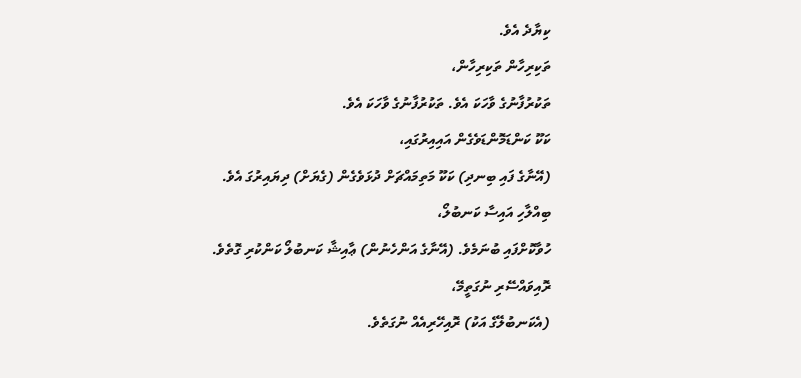ކިޔާދެ އެވެ.
ތަކިރިހާން ތަކިރިހާން،
ތަކުރުފާނުގެ ވާހަކަ އެވެ. ތަކުރުފާނުގެ ވާހަކަ އެވެ.
ކަކޫ ކަންޑަމޮންޑަވެގެން އައިއިރުގައި،
(އޭނާގެ ފައި ބިނދި) ކަކޫ މަތިމައްޗަށް ދުޅަވެގެން (ގެޔަށް) ދިޔައިރުގަ އެވެ.
ބިއްލާހި އައިސާ ކަނބުލޯ،
ހުވާކޮށްފައި ބުނަމެވެ. (އޭނާގެ އަންހެނުން) ޢާއިޝާ ކަނބުލޯ ކަންކުރި ގޮތެވެ.
ރޮއިވައްސޭރި ނުގަތީމޭ،
(އެކަނބުލޭގެ އަކު) ރޮއިހޭރިއެއް ނުގަތެވެ.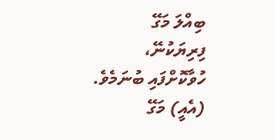ބިއްލަ މަގޭ ފިރިޔަކުނޭ،
ހުވާކޮށްފައި ބުނަމެވެ. (އެއީ) މަގޭ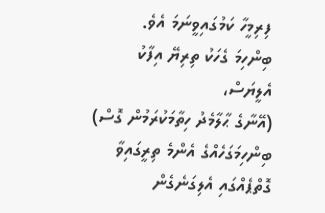ފިރިމީހާ ކަމުގައިވީނަމަ އެވެ.
ބިންހިމަ ގެހަކު ތިރިޔޭ އިފާކު އެލީޔަސް،
(އޭނާގެ ޙާލާމެދު ހިތާމަކުރަމުން ގޮސް) ބިންހިމަގަހެއްގެ އެންމެ ތިރީގައިވާ ގޮތްޕެއްގައި އެލިގަނެގެން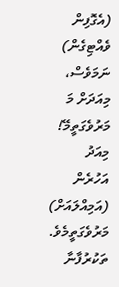(އެގޮފިން ވެއްޓިގެން) ނަމަވެސް،
މިއަދަށް މަ މަރުވެގަތީމޭ!
މިއަދު އަހުރެން (އަމިއްލައަށް) މަރުވެގަތީމެވެ.
ތަކުރުފާނާ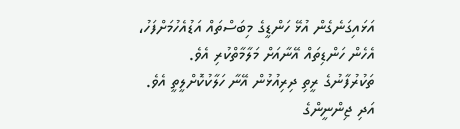އަޅައިގަނެގެން އުޅޭ ހަންޑީގެ މިބަސްތައް އަޑުއެހުމަށްފަހު، އެހެން ހަންޑިތައް އޭނާއަށް މަލާމާތްކުރި އެވެ. ތަކުރުފާނުގެ ރީތި ދިރިއުޅުން އޭނާ ހަލާކުކޮށްލީތީ އެވެ. އަދި ޖިންނީންގެ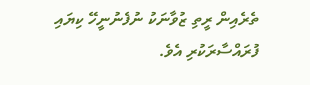ތެރެއިން ރީތި ޒުވާނަކު ނުފެނުނީހޭ ކިޔައި ފުރައްސާރަކުރި އެވެ.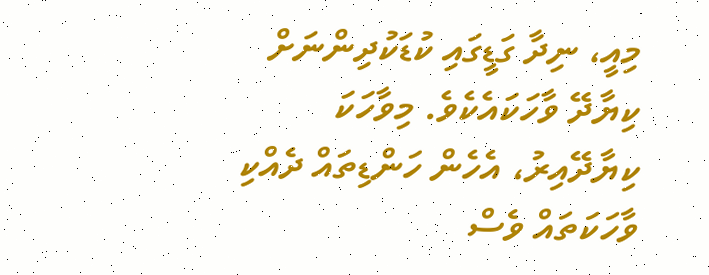މިއީ، ނިދާ ގަޑީގައި ކުޑަކުދިންނަށް ކިޔާދޭ ވާހަކައެކެވެ. މިވާހަކަ ކިޔާދޭއިރު، އެހެން ހަންޑިތައް ދެއްކި ވާހަކަތައް ވެސް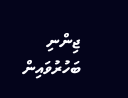ޖިންނި ބަހުރުވައިން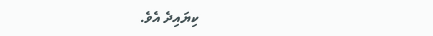ކިޔައިދެ އެވެ.